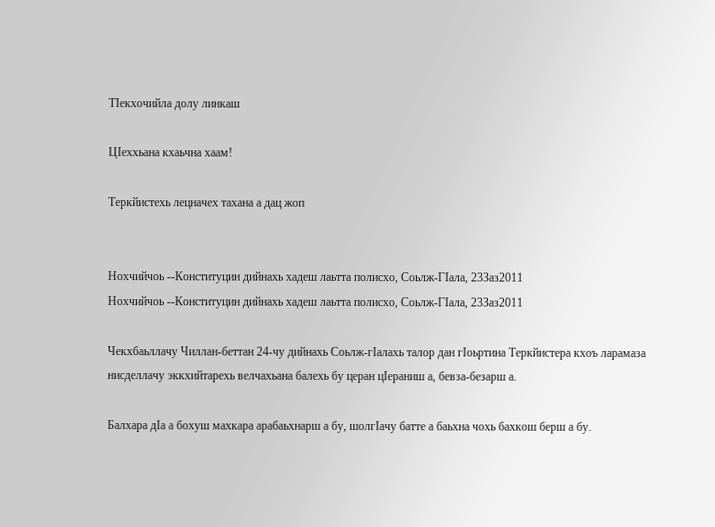ТIекхочийла долу линкаш

ЦIеххьана кхаьчна хаам!

Теркйистехь лецначех тахана а дац жоп


Нохчийчоь --Конституцин дийнахь хадеш лаьтта полисхо, Соьлж-ГIала, 23Заз2011
Нохчийчоь --Конституцин дийнахь хадеш лаьтта полисхо, Соьлж-ГIала, 23Заз2011

Чекхбаьллачу Чиллан-беттан 24-чу дийнахь Соьлж-гIалахь талор дан гIоьртина Теркйиcтера кхоъ ларамаза нисделлачу эккхийтарехь велчахьана балехь бу церан цIераниш а, бевза-безарш а.

Балхара дIа а бохуш махкара арабаьхнарш а бу, шолгIачу батте а баьхна чохь бахкош берш а бу.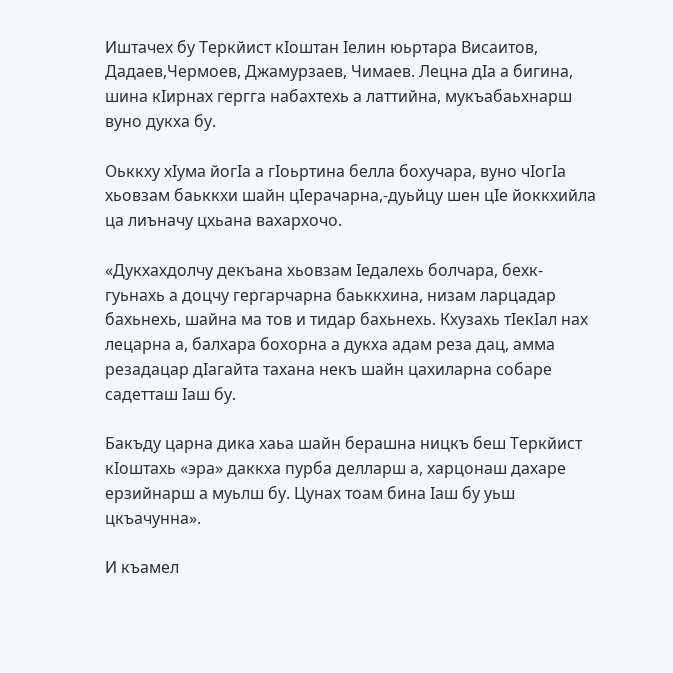Иштачех бу Теркйист кIоштан Iелин юьртара Висаитов, Дадаев,Чермоев, Джамурзаев, Чимаев. Лецна дIа а бигина, шина кIирнах гергга набахтехь а латтийна, мукъабаьхнарш вуно дукха бу.

Оьккху хIума йогIа а гIоьртина белла бохучара, вуно чIогIа хьовзам баьккхи шайн цIерачарна,-дуьйцу шен цIе йоккхийла ца лиъначу цхьана вахархочо.

«Дукхахдолчу декъана хьовзам Iедалехь болчара, бехк-гуьнахь а доцчу гергарчарна баьккхина, низам ларцадар бахьнехь, шайна ма тов и тидар бахьнехь. Кхузахь тIекIал нах лецарна а, балхара бохорна а дукха адам реза дац, амма резадацар дIагайта тахана некъ шайн цахиларна собаре садетташ Iаш бу.

Бакъду царна дика хаьа шайн берашна ницкъ беш Теркйист кIоштахь «эра» даккха пурба делларш а, харцонаш дахаре ерзийнарш а муьлш бу. Цунах тоам бина Iаш бу уьш цкъачунна».

И къамел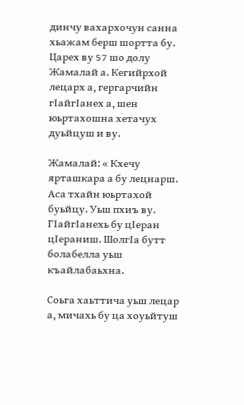динчу вахархочун санна хьажам берш шортта бу. Царех ву 57 шо долу Жамалай а. Кегийрхой лецарх а, гергарчийн гIайгIанех а, шен юьртахошна хетачух дуьйцуш и ву.

Жамалай: « Кхечу ярташкара а бу лецнарш. Аса тхайн юьртахой буьйцу. Уьш пхиъ ву. ГIайгIанехь бу цIеран цIераниш. ШолгIа бутт болабелла уьш къайлабаьхна.

Соьга хаьттича уьш лецар а, мичахь бу ца хоуьйтуш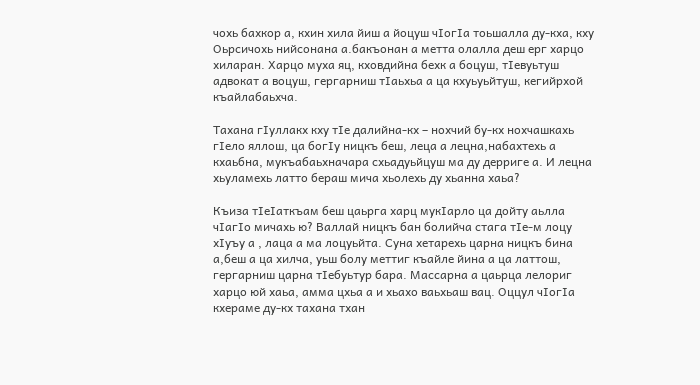чохь бахкор а, кхин хила йиш а йоцуш чIогIа тоьшалла ду-кха, кху Оьрсичохь нийсонана а.бакъонан а метта олалла деш ерг харцо хиларан. Харцо муха яц, кховдийна бехк а боцуш, тIевуьтуш адвокат а воцуш, гергарниш тIаьхьа а ца кхуьуьйтуш, кегийрхой къайлабаьхча.

Тахана гIуллакх кху тIе далийна-кх – нохчий бу-кх нохчашкахь гIело яллош, ца богIу ницкъ беш, леца а лецна,набахтехь а кхаьбна, мукъабаьхначара схьадуьйцуш ма ду дерриге а. И лецна хьуламехь латто бераш мича хьолехь ду хьанна хаьа?

Къиза тIеIаткъам беш цаьрга харц мукIарло ца дойту аьлла чIагIо мичахь ю? Валлай ницкъ бан болийча стага тIе-м лоцу хIуъу а , лаца а ма лоцуьйта. Суна хетарехь царна ницкъ бина а,беш а ца хилча, уьш болу меттиг къайле йина а ца латтош, гергарниш царна тIебуьтур бара. Массарна а цаьрца лелориг харцо юй хаьа, амма цхьа а и хьахо ваьхьаш вац. Оццул чIогIа кхераме ду-кх тахана тхан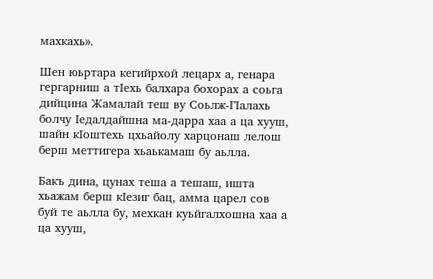махкахь».

Шен юьртара кегийрхой лецарх а, генара гергарниш а тIехь балхара бохорах а соьга дийцина Жамалай теш ву Соьлж-ГIалахь болчу Iедалдайшна ма-дарра хаа а ца хууш, шайн кIоштехь цхьайолу харцонаш лелош берш меттигера хьаькамаш бу аьлла.

Бакъ дина, цунах теша а тешаш, ишта хьажам берш кIезиг бац, амма царел сов буй те аьлла бу, мехкан куьйгалхошна хаа а ца хууш,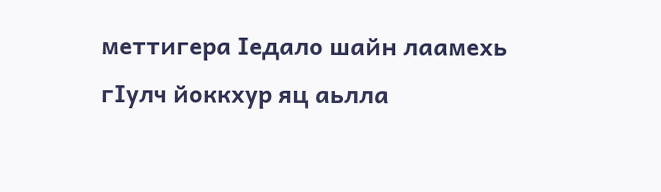меттигера Iедало шайн лаамехь гIулч йоккхур яц аьлла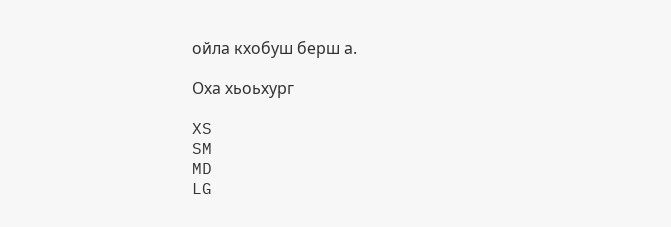ойла кхобуш берш а.

Оха хьоьхург

XS
SM
MD
LG